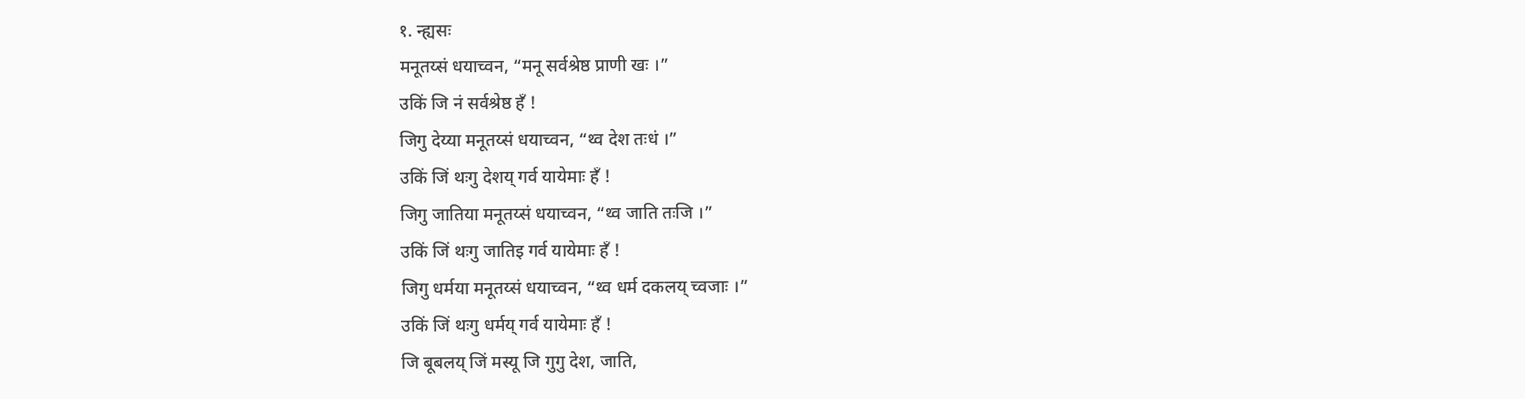१. न्ह्यसः
मनूतय्सं धयाच्वन, “मनू सर्वश्रेष्ठ प्राणी खः ।”
उकिं जि नं सर्वश्रेष्ठ हँ !
जिगु देय्या मनूतय्सं धयाच्वन, “थ्व देश तःधं ।”
उकिं जिं थःगु देशय् गर्व यायेमाः हँ !
जिगु जातिया मनूतय्सं धयाच्वन, “थ्व जाति तःजि ।”
उकिं जिं थःगु जातिइ गर्व यायेमाः हँ !
जिगु धर्मया मनूतय्सं धयाच्वन, “थ्व धर्म दकलय् च्वजाः ।”
उकिं जिं थःगु धर्मय् गर्व यायेमाः हँ !
जि बूबलय् जिं मस्यू जि गुगु देश, जाति,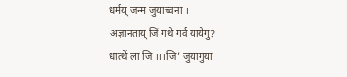धर्मय् जन्म जुयाच्वना ।
अज्ञानताय् जिं गथे गर्व यायेगु?
धात्थें ला जि ।।।जि’ जुयागुया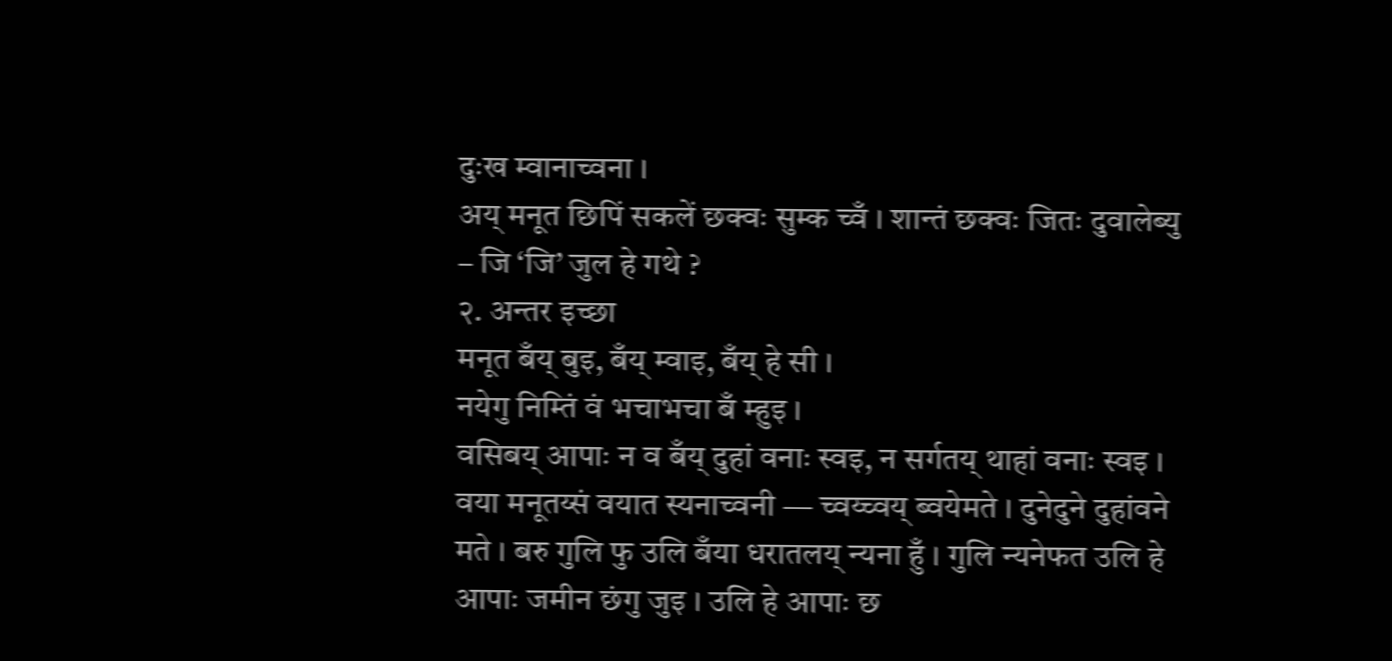दुःख म्वानाच्वना ।
अय् मनूत छिपिं सकलें छक्वः सुम्क च्वँ । शान्तं छक्वः जितः दुवालेब्यु
– जि ‘जि’ जुल हे गथे ?
२. अन्तर इच्छा
मनूत बँय् बुइ, बँय् म्वाइ, बँय् हे सी ।
नयेगु निम्तिं वं भचाभचा बँ म्हुइ ।
वसिबय् आपाः न व बँय् दुहां वनाः स्वइ, न सर्गतय् थाहां वनाः स्वइ ।
वया मनूतय्सं वयात स्यनाच्वनी — च्वय्च्वय् ब्वयेमते । दुनेदुने दुहांवने
मते । बरु गुलि फु उलि बँया धरातलय् न्यना हुँ । गुलि न्यनेफत उलि हे
आपाः जमीन छंगु जुइ । उलि हे आपाः छ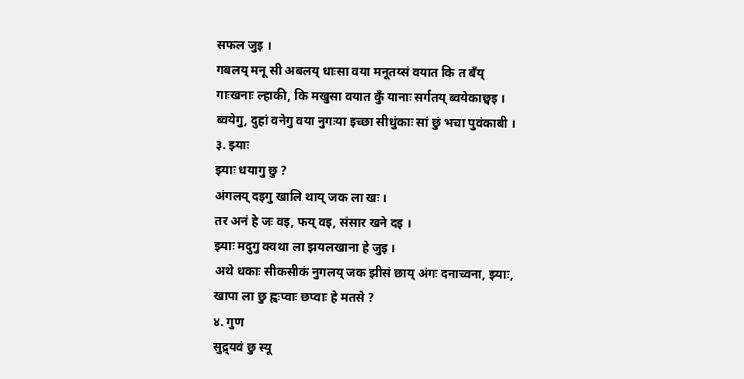सफल जुइ ।
गबलय् मनू सी अबलय् धाःसा वया मनूतय्सं वयात कि त बँय्
गाःखनाः ल्हाकी, कि मखुसा वयात कुँ यानाः सर्गतय् ब्वयेकाछ्वइ ।
ब्वयेगु, दुहां वनेगु वया नुगःया इच्छा सीधुंकाः सां छुं भचा पुवंकाबी ।
३. झ्याः
झ्याः धयागु छु ?
अंगलय् दइगु खालि थाय् जक ला खः ।
तर अनं हे जः वइ, फय् वइ, संसार खने दइ ।
झ्याः मदुगु क्वथा ला झयलखाना हे जुइ ।
अथे धकाः सीकसीकं नुगलय् जक झीसं छाय् अंगः दनाच्वना, झ्याः,
खापा ला छु ह्वःप्वाः छप्वाः हे मतसे ?
४. गुण
सुद्र्यवं छु स्यू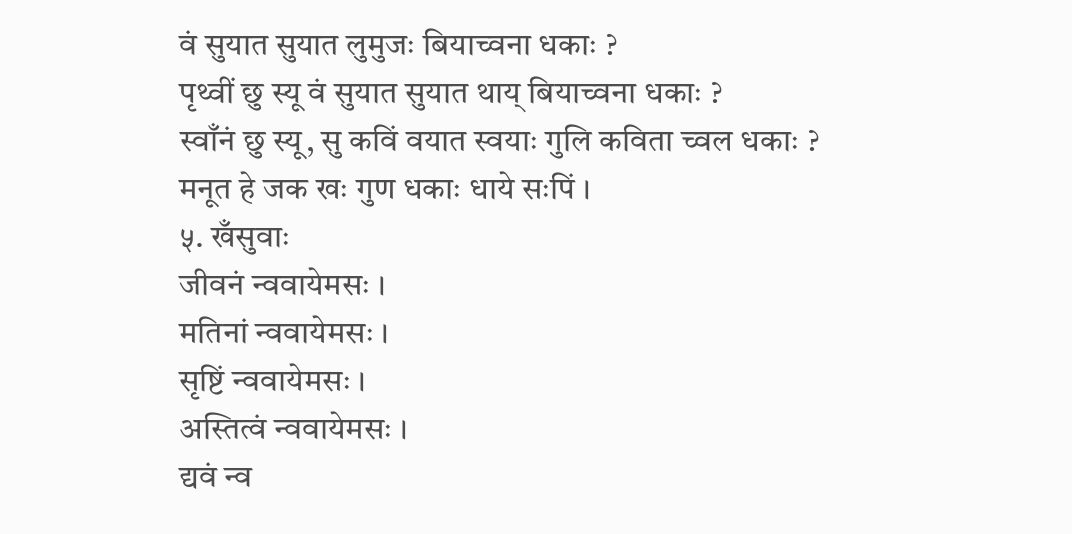वं सुयात सुयात लुमुजः बियाच्वना धकाः ?
पृथ्वीं छु स्यू वं सुयात सुयात थाय् बियाच्वना धकाः ?
स्वाँनं छु स्यू, सु कविं वयात स्वयाः गुलि कविता च्वल धकाः ?
मनूत हे जक खः गुण धकाः धाये सःपिं ।
५. खँसुवाः
जीवनं न्ववायेमसः ।
मतिनां न्ववायेमसः ।
सृष्टिं न्ववायेमसः ।
अस्तित्वं न्ववायेमसः ।
द्यवं न्व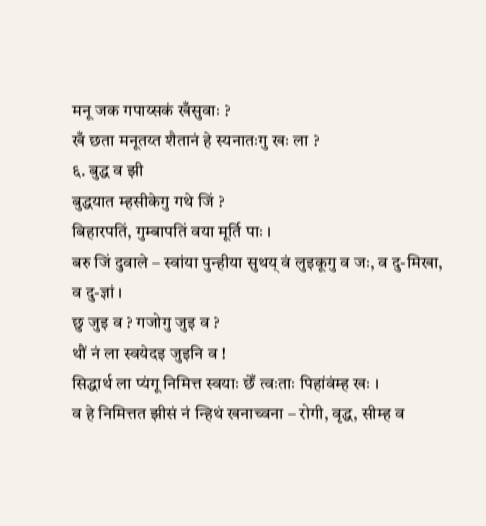मनू जक गपाय्सकं खँसुवाः ?
खँ छता मनूतय्त शैतानं हे स्यनातःगु खः ला ?
६. बुद्ध व झी
बुद्धयात म्हसीकेगु गथे जिं ?
बिहारपतिं, गुम्बापतिं वया मूर्ति पाः ।
बरु जिं दुवाले – स्वांया पुन्हीया सुथय् वं लुइकूगु व जः, व दु-मिखा,
व दु-ज्ञां ।
छु जुइ व ? गजोगु जुइ व ?
थौं नं ला स्वयेदइ जुइनि व !
सिद्धार्थ ला प्यंगू निमित्त स्वयाः छेँ त्वःताः पिहांवंम्ह खः ।
व हे निमित्तत झीसं नं न्हिथं खनाच्वना – रोगी, वृद्ध, सीम्ह व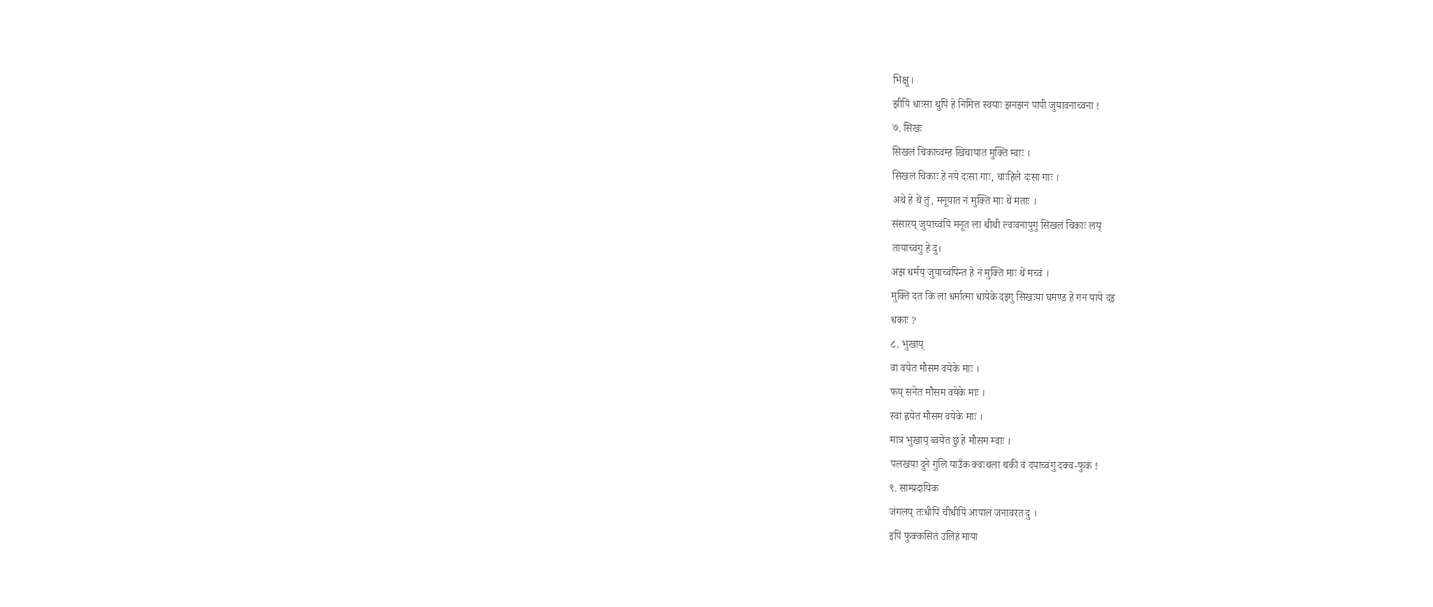भिक्षु।
झीपिं धाःसा थुपिं हे निमित्त स्वयाः झनझन पापी जुयावनाच्वना !
७. सिखः
सिखलं चिकाच्वंम्ह खिचायात मुक्ति म्वाः ।
सिखलं चिकाः हे नये दःसा गाः, चाःहिले दःसा गाः ।
अथे हे थें तुं, मनूयात नं मुक्ति माः थें मताः ।
संसारय् जुयाच्वंपिं मनूत ला थीथी ल्वःवनापुगु सिखलं चिकाः लय्
तायाच्वंगु हे दु।
अझ धर्मय् जुयाच्वंपिन्त हे नं मुक्ति माः थें मच्वं ।
मुक्ति दत कि ला धर्मात्मा धायेके दइगु सिखःया घमण्ड हे गन याये दइ
धकाः ?
८. भुखाय्
वा वयेत मौसम वयेके माः ।
फय् सनेत मौसम वयेके माः ।
स्वां ह्वयेत मौसम वयेके माः ।
मात्र भुखाय् ब्वयेत छुं हे मौसम म्वाः ।
पलखया दुने गुलि याउँक क्वःथला थकी वं दयाच्वंगु दक्व-फुकं !
९. साम्प्रदायिक
जंगलय् तःधीपिं चीधीपिं आपालं जनावरत दु ।
इपिं फुक्कसितं उलिहं माया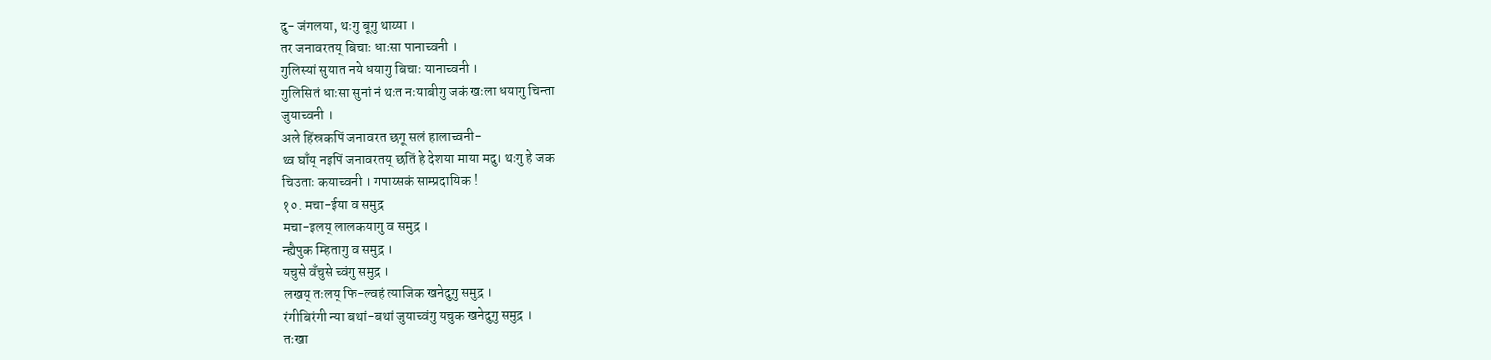दु- जंगलया, थःगु बूगु थाय्या ।
तर जनावरतय् बिचाः धाःसा पानाच्वनी ।
गुलिस्यां सुयात नये धयागु बिचाः यानाच्वनी ।
गुलिसितं धाःसा सुनां नं थःत नःयाबीगु जकं खःला धयागु चिन्ता
जुयाच्वनी ।
अले हिंस्रकपिं जनावरत छगू सलं हालाच्वनी-
थ्व घाँय् नइपिं जनावरतय् छतिं हे देशया माया मदु। थःगु हे जक
चिउताः कयाच्वनी । गपाय्सकं साम्प्रदायिक !
१०. मचा-ईया व समुद्र
मचा-इलय् लालकयागु व समुद्र ।
न्ह्यैपुक म्हितागु व समुद्र ।
यचुसे वँचुसे च्वंगु समुद्र ।
लखय् तःलय् फि-ल्वहं त्याजिक खनेदुगु समुद्र ।
रंगीबिरंगी न्या बथां-बथां जुयाच्वंगु यचुक खनेदुगु समुद्र ।
तःखा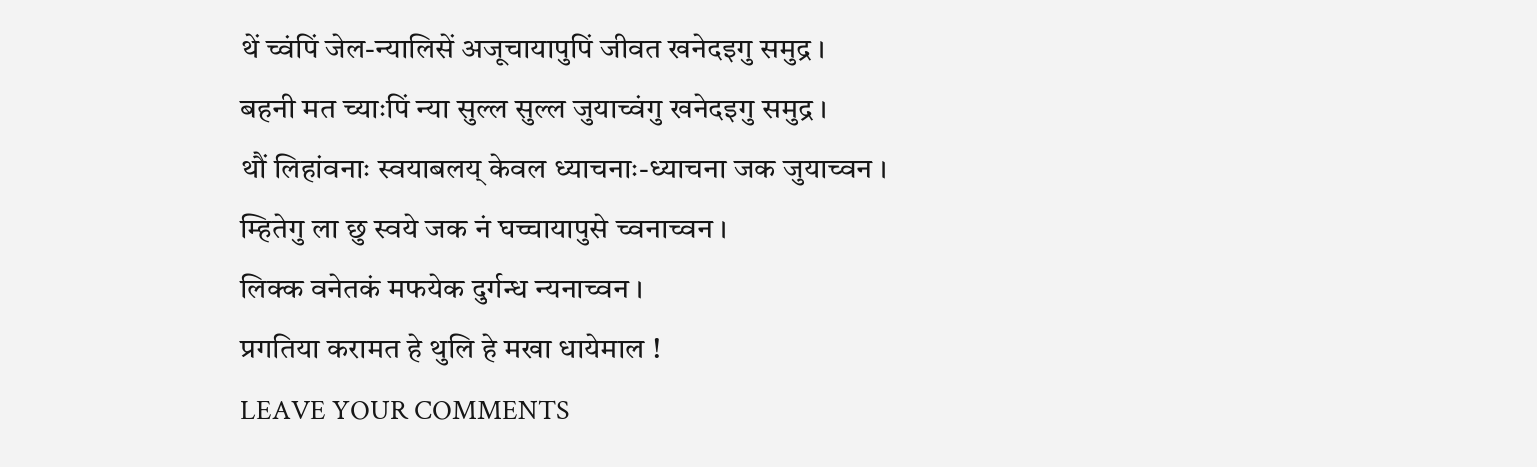थें च्वंपिं जेल-न्यालिसें अजूचायापुपिं जीवत खनेदइगु समुद्र ।
बहनी मत च्याःपिं न्या सुल्ल सुल्ल जुयाच्वंगु खनेदइगु समुद्र ।
थौं लिहांवनाः स्वयाबलय् केवल ध्याचनाः-ध्याचना जक जुयाच्वन ।
म्हितेगु ला छु स्वये जक नं घच्चायापुसे च्वनाच्वन ।
लिक्क वनेतकं मफयेक दुर्गन्ध न्यनाच्वन ।
प्रगतिया करामत हे थुलि हे मखा धायेमाल !
LEAVE YOUR COMMENTS